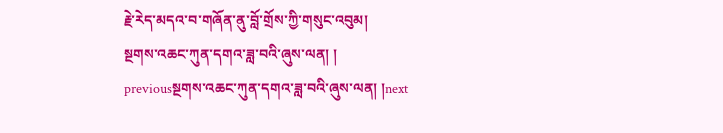རྗེ་རེད་མདའ་བ་གཞོན་ནུ་བློ་གྲོས་ཀྱི་གསུང་འབུམ།
སྔགས་འཆང་ཀུན་དགའ་ཟླ་བའི་ཞུས་ལན། །
previousསྔགས་འཆང་ཀུན་དགའ་ཟླ་བའི་ཞུས་ལན། །next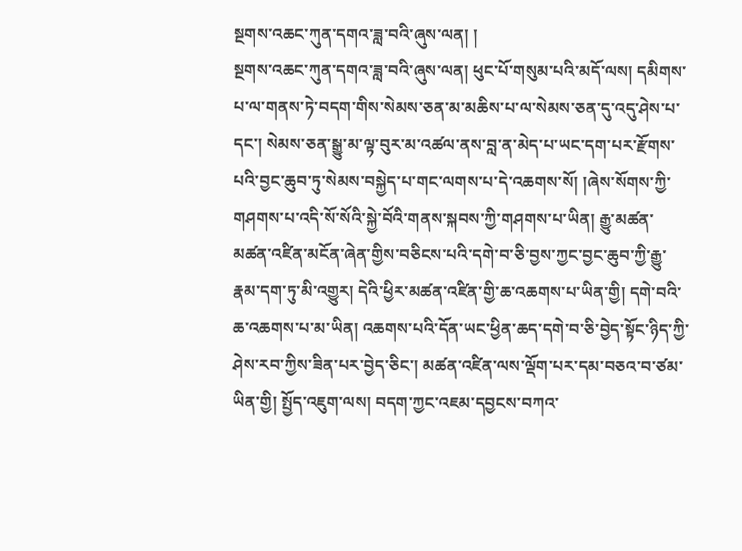སྔགས་འཆང་ཀུན་དགའ་ཟླ་བའི་ཞུས་ལན། །
སྔགས་འཆང་ཀུན་དགའ་ཟླ་བའི་ཞུས་ལན། ཕུང་པོ་གསུམ་པའི་མདོ་ལས། དམིགས་པ་ལ་གནས་ཏེ་བདག་གིས་སེམས་ཅན་མ་མཆིས་པ་ལ་སེམས་ཅན་དུ་འདུ་ཤེས་པ་དང་། སེམས་ཅན་སྒྱུ་མ་ལྟ་བུར་མ་འཚལ་ནས་བླ་ན་མེད་པ་ཡང་དག་པར་རྫོགས་པའི་བྱང་ཆུབ་ཏུ་སེམས་བསྐྱེད་པ་གང་ལགས་པ་དེ་འཆགས་སོ། །ཞེས་སོགས་ཀྱི་གཤགས་པ་འདི་སོ་སོའི་སྐྱེ་བོའི་གནས་སྐབས་ཀྱི་གཤགས་པ་ཡིན། རྒྱུ་མཚན་མཚན་འཛིན་མངོན་ཞེན་གྱིས་བཅིངས་པའི་དགེ་བ་ཅི་བྱས་ཀྱང་བྱང་ཆུབ་ཀྱི་རྒྱུ་རྣམ་དག་ཏུ་མི་འགྱུར། དེའི་ཕྱིར་མཚན་འཛིན་གྱི་ཆ་འཆགས་པ་ཡིན་གྱི། དགེ་བའི་ཆ་འཆགས་པ་མ་ཡིན། འཆགས་པའི་དོན་ཡང་ཕྱིན་ཆད་དགེ་བ་ཅི་བྱེད་སྟོང་ཉིད་ཀྱི་ཤེས་རབ་ཀྱིས་ཟིན་པར་བྱེད་ཅིང་། མཚན་འཛིན་ལས་ལྡོག་པར་དམ་བཅའ་བ་ཙམ་ཡིན་གྱི། སྤྱོད་འཇུག་ལས། བདག་ཀྱང་འཇམ་དབྱངས་བཀའ་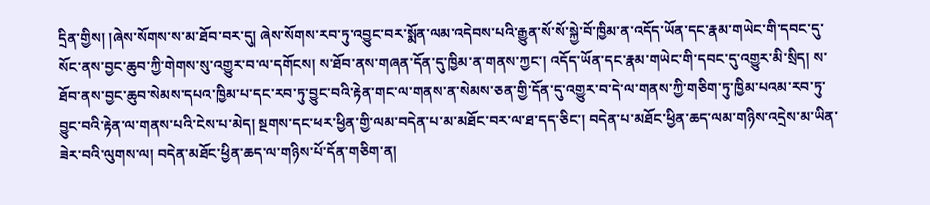དྲིན་གྱིས། །ཞེས་སོགས་ས་མ་ཐོབ་བར་དུ། ཞེས་སོགས་རབ་ཏུ་འབྱུང་བར་སྨོན་ལམ་འདེབས་པའི་རྒྱུན་སོ་སོ་སྐྱེ་བོ་ཁྱིམ་ན་འདོད་ཡོན་དང་རྣམ་གཡེང་གི་དབང་དུ་སོང་ནས་བྱང་ཆུབ་ཀྱི་གེགས་སུ་འགྱུར་བ་ལ་དགོངས། ས་ཐོབ་ནས་གཞན་དོན་དུ་ཁྱིམ་ན་གནས་ཀྱང་། འདོད་ཡོན་དང་རྣམ་གཡེང་གི་དབང་དུ་འགྱུར་མི་སྲིད། ས་ཐོབ་ནས་བྱང་ཆུབ་སེམས་དཔའ་ཁྱིམ་པ་དང་རབ་ཏུ་བྱུང་བའི་རྟེན་གང་ལ་གནས་ན་སེམས་ཅན་གྱི་དོན་དུ་འགྱུར་བ་དེ་ལ་གནས་ཀྱི་གཅིག་ཏུ་ཁྱིམ་པའམ་རབ་ཏུ་བྱུང་བའི་རྟེན་ལ་གནས་པའི་ངེས་པ་མེད། སྔགས་དང་ཕར་ཕྱིན་གྱི་ལམ་བདེན་པ་མ་མཐོང་བར་ལ་ཐ་དད་ཅིང་། བདེན་པ་མཐོང་ཕྱིན་ཆད་ལམ་གཉིས་འདྲེས་མ་ཡིན་ཟེར་བའི་ལུགས་ལ། བདེན་མཐོང་ཕྱིན་ཆད་ལ་གཉིས་པོ་དོན་གཅིག་ན།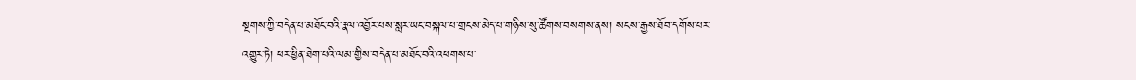སྔགས་ཀྱི་བདེན་པ་མཐོང་བའི་རྣལ་འབྱོར་པས་སླར་ཡང་བསྐལ་པ་གྲངས་མེད་པ་གཉིས་སུ་ཚོགས་བསགས་ནས། སངས་རྒྱས་ཐོབ་དགོས་པར་འགྱུར་ཏེ། ཕར་ཕྱིན་ཐེག་པའི་ལམ་གྱིས་བདེན་པ་མཐོང་བའི་འཕགས་པ་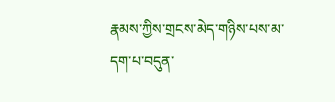རྣམས་ཀྱིས་གྲངས་མེད་གཉིས་པས་མ་དག་པ་བདུན་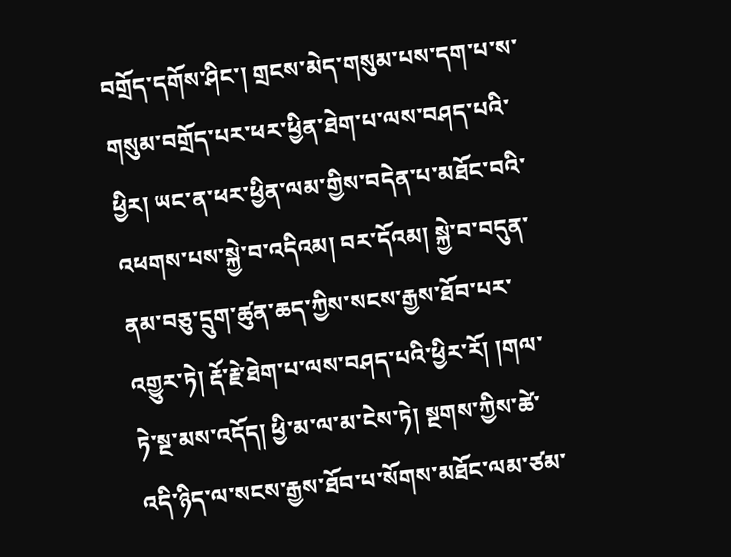བགྲོད་དགོས་ཤིང་། གྲངས་མེད་གསུམ་པས་དག་པ་ས་གསུམ་བགྲོད་པར་ཕར་ཕྱིན་ཐེག་པ་ལས་བཤད་པའི་ཕྱིར། ཡང་ན་ཕར་ཕྱིན་ལམ་གྱིས་བདེན་པ་མཐོང་བའི་འཕགས་པས་སྐྱེ་བ་འདིའམ། བར་དོའམ། སྐྱེ་བ་བདུན་ནམ་བཅུ་དྲུག་ཚུན་ཆད་ཀྱིས་སངས་རྒྱས་ཐོབ་པར་འགྱུར་ཏེ། རྡོ་རྗེ་ཐེག་པ་ལས་བཤད་པའི་ཕྱིར་རོ། །གལ་ཏེ་སྔ་མས་འདོད། ཕྱི་མ་ལ་མ་ངེས་ཏེ། སྔགས་ཀྱིས་ཚེ་འདི་ཉིད་ལ་སངས་རྒྱས་ཐོབ་པ་སོགས་མཐོང་ལམ་ཙམ་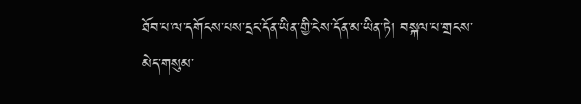ཐོབ་པ་ལ་དགོངས་པས་དྲང་དོན་ཡིན་གྱི་ངེས་དོན་མ་ཡིན་ཏེ། བསྐལ་པ་གྲངས་མེད་གསུམ་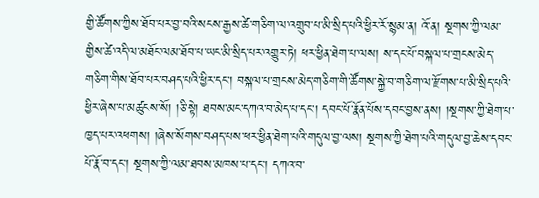གྱི་ཚོགས་ཀྱིས་ཐོབ་པར་བྱ་བའི་སངས་རྒྱས་ཚེ་གཅིག་ལ་འགྲུབ་པ་མི་སྲིད་པའི་ཕྱིར་རོ་སྙམ་ན། འོ་ན། སྔགས་ཀྱི་ལམ་གྱིས་ཚེ་འདི་ལ་མཐོང་ལམ་ཐོབ་པ་ཡང་མི་སྲིད་པར་འགྱུར་ཏེ། ཕར་ཕྱིན་ཐེག་པ་ལས། ས་དང་པོ་བསྐལ་པ་གྲངས་མེད་གཅིག་གིས་ཐོབ་པར་བཤད་པའི་ཕྱིར་དང་། བསྐལ་པ་གྲངས་མེད་གཅིག་གི་ཚོགས་སྐྱེ་བ་གཅིག་ལ་རྫོགས་པ་མི་སྲིད་པའི་ཕྱིར་ཞེས་པ་མཚུངས་སོ། །ཅི་སྟེ། ཐབས་མང་དཀའ་བ་མེད་པ་དང་། དབང་པོ་རྣོན་པོས་དབང་བྱས་ནས། །སྔགས་ཀྱི་ཐེག་པ་ཁྱད་པར་འཕགས། །ཞེས་སོགས་བཤད་པས་ཕར་ཕྱིན་ཐེག་པའི་གདུལ་བྱ་ལས། སྔགས་ཀྱི་ཐེག་པའི་གདུལ་བྱ་ཆེས་དབང་པོ་རྣོ་བ་དང་། སྔགས་ཀྱི་ལམ་ཐབས་མཁས་པ་དང་། དཀའ་བ་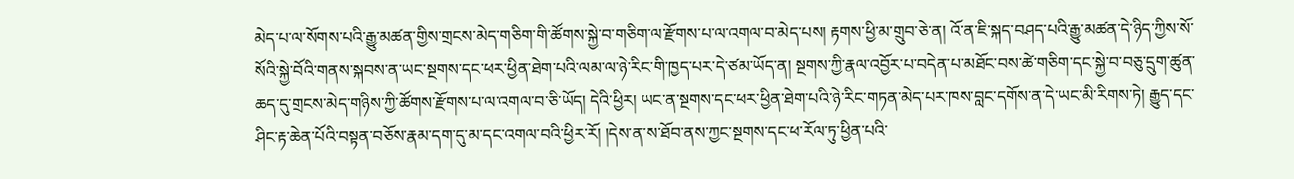མེད་པ་ལ་སོགས་པའི་རྒྱུ་མཚན་གྱིས་གྲངས་མེད་གཅིག་གི་ཚོགས་སྐྱེ་བ་གཅིག་ལ་རྫོགས་པ་ལ་འགལ་བ་མེད་པས། རྟགས་ཕྱི་མ་གྲུབ་ཅེ་ན། འོ་ན་ཇི་སྐད་བཤད་པའི་རྒྱུ་མཚན་དེ་ཉིད་ཀྱིས་སོ་སོའི་སྐྱེ་བོའི་གནས་སྐབས་ན་ཡང་སྔགས་དང་ཕར་ཕྱིན་ཐེག་པའི་ལམ་ལ་ཉེ་རིང་གི་ཁྱད་པར་དེ་ཙམ་ཡོད་ན། སྔགས་ཀྱི་རྣལ་འབྱོར་པ་བདེན་པ་མཐོང་བས་ཚེ་གཅིག་དང་སྐྱེ་བ་བཅུ་དྲུག་ཚུན་ཆད་དུ་གྲངས་མེད་གཉིས་ཀྱི་ཚོགས་རྫོགས་པ་ལ་འགལ་བ་ཅི་ཡོད། དེའི་ཕྱིར། ཡང་ན་སྔགས་དང་ཕར་ཕྱིན་ཐེག་པའི་ཉེ་རིང་གཏན་མེད་པར་ཁས་བླང་དགོས་ན་དེ་ཡང་མི་རིགས་ཏེ། རྒྱུད་དང་ཤིང་རྟ་ཆེན་པོའི་བསྟན་བཅོས་རྣམ་དག་དུ་མ་དང་འགལ་བའི་ཕྱིར་རོ། །དེས་ན་ས་ཐོབ་ནས་ཀྱང་སྔགས་དང་ཕ་རོལ་ཏུ་ཕྱིན་པའི་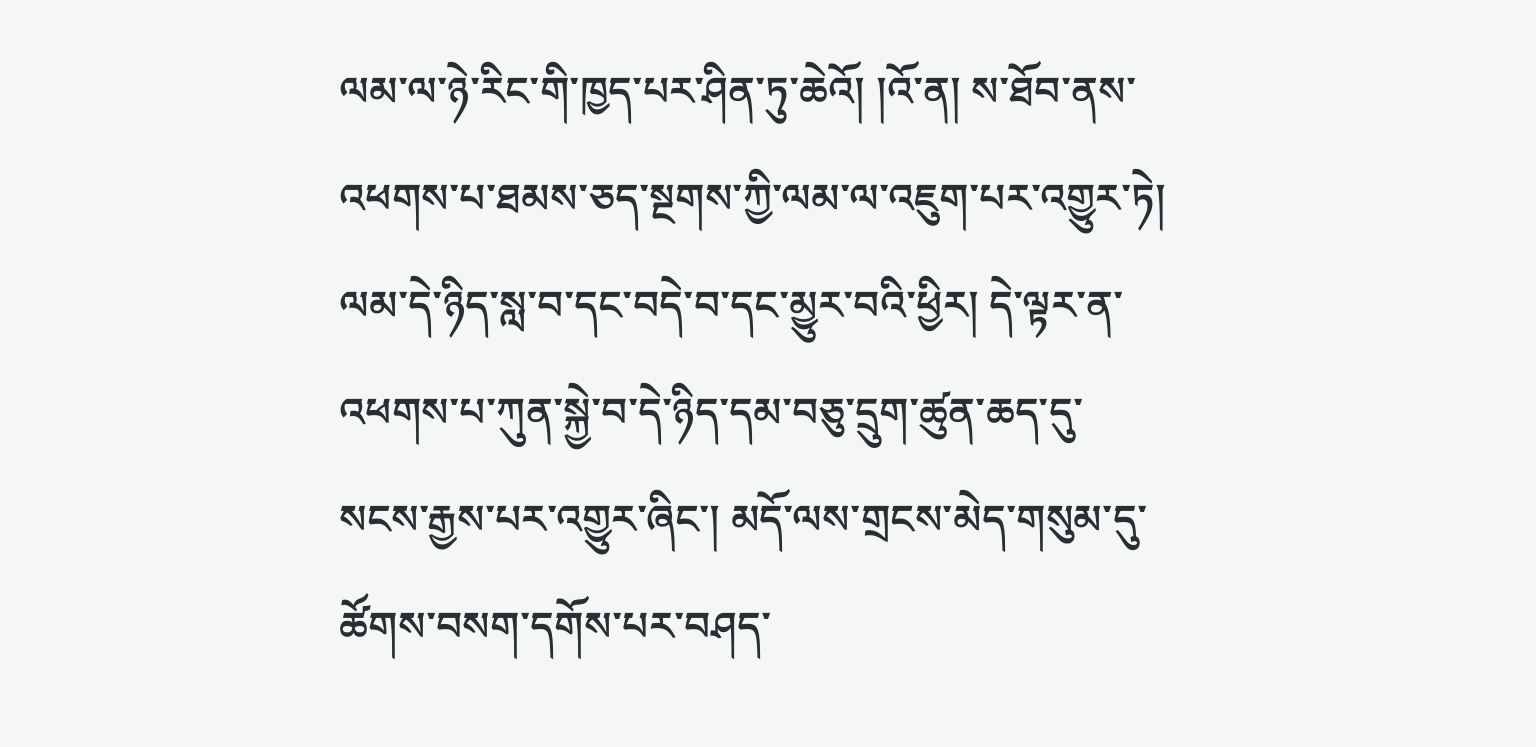ལམ་ལ་ཉེ་རིང་གི་ཁྱད་པར་ཤིན་ཏུ་ཆེའོ། །འོ་ན། ས་ཐོབ་ནས་འཕགས་པ་ཐམས་ཅད་སྔགས་ཀྱི་ལམ་ལ་འཇུག་པར་འགྱུར་ཏེ། ལམ་དེ་ཉིད་སླ་བ་དང་བདེ་བ་དང་མྱུར་བའི་ཕྱིར། དེ་ལྟར་ན་འཕགས་པ་ཀུན་སྐྱེ་བ་དེ་ཉིད་དམ་བཅུ་དྲུག་ཚུན་ཆད་དུ་སངས་རྒྱས་པར་འགྱུར་ཞིང་། མདོ་ལས་གྲངས་མེད་གསུམ་དུ་ཚོགས་བསག་དགོས་པར་བཤད་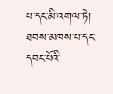པ་དང་མི་འགལ་ཏེ། ཐབས་མཁས་པ་དང་དབང་པོའི་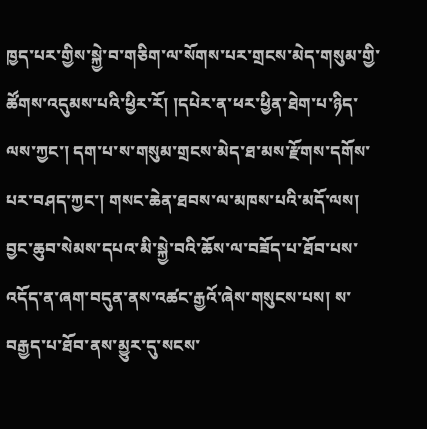ཁྱད་པར་གྱིས་སྐྱེ་བ་གཅིག་ལ་སོགས་པར་གྲངས་མེད་གསུམ་གྱི་ཚོགས་འདུམས་པའི་ཕྱིར་རོ། །དཔེར་ན་ཕར་ཕྱིན་ཐེག་པ་ཉིད་ལས་ཀྱང་། དག་པ་ས་གསུམ་གྲངས་མེད་ཐ་མས་རྫོགས་དགོས་པར་བཤད་ཀྱང་། གསང་ཆེན་ཐབས་ལ་མཁས་པའི་མདོ་ལས། བྱང་ཆུབ་སེམས་དཔའ་མི་སྐྱེ་བའི་ཆོས་ལ་བཟོད་པ་ཐོབ་པས་འདོད་ན་ཞག་བདུན་ནས་འཚང་རྒྱའོ་ཞེས་གསུངས་པས། ས་བརྒྱད་པ་ཐོབ་ནས་མྱུར་དུ་སངས་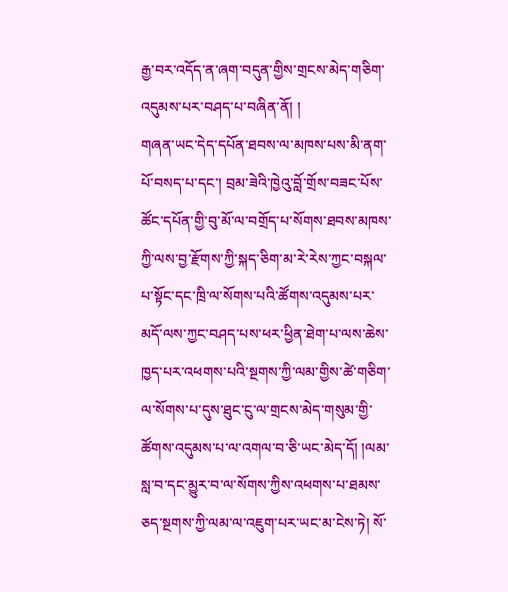རྒྱ་བར་འདོད་ན་ཞག་བདུན་གྱིས་གྲངས་མེད་གཅིག་འདུམས་པར་བཤད་པ་བཞིན་ནོ། །
གཞན་ཡང་དེད་དཔོན་ཐབས་ལ་མཁས་པས་མི་ནག་པོ་བསད་པ་དང་། བྲམ་ཟེའི་ཁྱེའུ་བློ་གྲོས་བཟང་པོས་ཚོང་དཔོན་གྱི་བུ་མོ་ལ་བགྲོད་པ་སོགས་ཐབས་མཁས་ཀྱི་ལས་བྱ་རྫོགས་ཀྱི་སྐད་ཅིག་མ་རེ་རེས་ཀྱང་བསྐལ་པ་སྟོང་དང་ཁྲི་ལ་སོགས་པའི་ཚོགས་འདུམས་པར་མདོ་ལས་ཀྱང་བཤད་པས་ཕར་ཕྱིན་ཐེག་པ་ལས་ཆེས་ཁྱད་པར་འཕགས་པའི་སྔགས་ཀྱི་ལམ་གྱིས་ཚེ་གཅིག་ལ་སོགས་པ་དུས་ཐུང་ངུ་ལ་གྲངས་མེད་གསུམ་གྱི་ཚོགས་འདུམས་པ་ལ་འགལ་བ་ཅི་ཡང་མེད་དོ། །ལམ་སླ་བ་དང་མྱུར་བ་ལ་སོགས་ཀྱིས་འཕགས་པ་ཐམས་ཅད་སྔགས་ཀྱི་ལམ་ལ་འཇུག་པར་ཡང་མ་ངེས་ཏེ། སོ་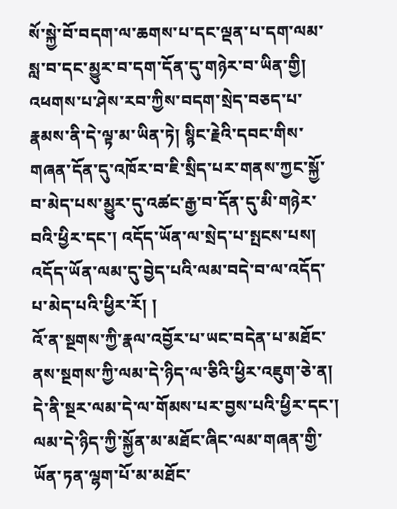སོ་སྐྱེ་བོ་བདག་ལ་ཆགས་པ་དང་ལྡན་པ་དག་ལམ་སླ་བ་དང་མྱུར་བ་དག་དོན་དུ་གཉེར་བ་ཡིན་གྱི། འཕགས་པ་ཤེས་རབ་ཀྱིས་བདག་སྲེད་བཅད་པ་རྣམས་ནི་དེ་ལྟ་མ་ཡིན་ཏེ། སྙིང་རྗེའི་དབང་གིས་གཞན་དོན་དུ་འཁོར་བ་ཇི་སྲིད་པར་གནས་ཀྱང་སྐྱོ་བ་མེད་པས་མྱུར་དུ་འཚང་རྒྱ་བ་དོན་དུ་མི་གཉེར་བའི་ཕྱིར་དང་། འདོད་ཡོན་ལ་སྲེད་པ་སྤངས་པས། འདོད་ཡོན་ལམ་དུ་བྱེད་པའི་ལམ་བདེ་བ་ལ་འདོད་པ་མེད་པའི་ཕྱིར་རོ། །
འོ་ན་སྔགས་ཀྱི་རྣལ་འབྱོར་པ་ཡང་བདེན་པ་མཐོང་ནས་སྔགས་ཀྱི་ལམ་དེ་ཉིད་ལ་ཅིའི་ཕྱིར་འཇུག་ཅེ་ན། དེ་ནི་སྔར་ལམ་དེ་ལ་གོམས་པར་བྱས་པའི་ཕྱིར་དང་། ལམ་དེ་ཉིད་ཀྱི་སྐྱོན་མ་མཐོང་ཞིང་ལམ་གཞན་གྱི་ཡོན་ཏན་ལྷག་པོ་མ་མཐོང་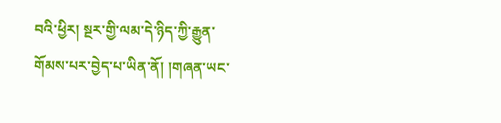བའི་ཕྱིར། སྔར་གྱི་ལམ་དེ་ཉིད་ཀྱི་རྒྱུན་གོམས་པར་བྱེད་པ་ཡིན་ནོ། །གཞན་ཡང་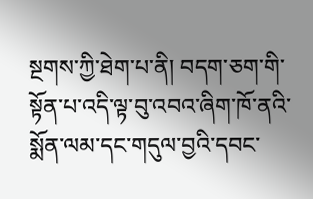སྔགས་ཀྱི་ཐེག་པ་ནི། བདག་ཅག་གི་སྟོན་པ་འདི་ལྟ་བུ་འབའ་ཞིག་ཁོ་ནའི་སྨོན་ལམ་དང་གདུལ་བྱའི་དབང་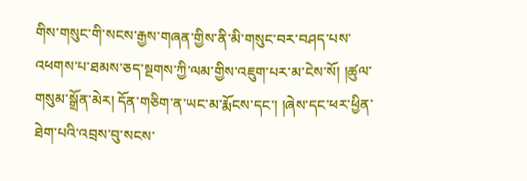གིས་གསུང་གི་སངས་རྒྱས་གཞན་གྱིས་ནི་མི་གསུང་བར་བཤད་པས་འཕགས་པ་ཐམས་ཅད་སྔགས་ཀྱི་ལམ་གྱིས་འཇུག་པར་མ་ངེས་སོ། །ཚུལ་གསུམ་སྒྲོན་མེར། དོན་གཅིག་ན་ཡང་མ་རྨོངས་དང་། །ཞེས་དང་ཕར་ཕྱིན་ཐེག་པའི་འབྲས་བུ་སངས་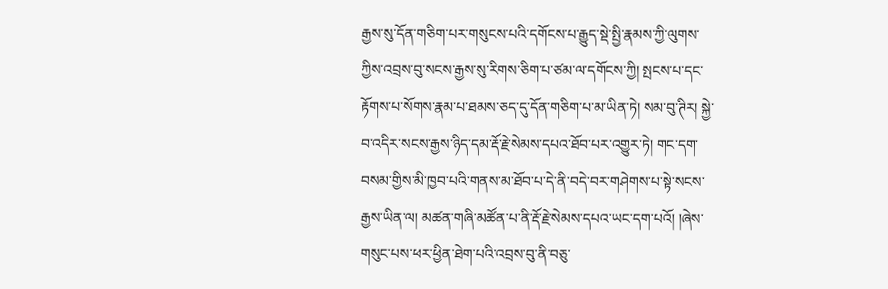རྒྱས་སུ་དོན་གཅིག་པར་གསུངས་པའི་དགོངས་པ་རྒྱུད་སྡེ་སྤྱི་རྣམས་ཀྱི་ལུགས་ཀྱིས་འབྲས་བུ་སངས་རྒྱས་སུ་རིགས་ཅིག་པ་ཙམ་ལ་དགོངས་ཀྱི། སྤངས་པ་དང་རྟོགས་པ་སོགས་རྣམ་པ་ཐམས་ཅད་དུ་དོན་གཅིག་པ་མ་ཡིན་ཏེ། སམ་བུ་ཊིར། སྐྱེ་བ་འདིར་སངས་རྒྱས་ཉིད་དམ་རྡོ་རྗེ་སེམས་དཔའ་ཐོབ་པར་འགྱུར་ཏེ། གང་དག་བསམ་གྱིས་མི་ཁྱབ་པའི་གནས་མ་ཐོབ་པ་དེ་ནི་བདེ་བར་གཤེགས་པ་སྟེ་སངས་རྒྱས་ཡིན་ལ། མཚན་གཞི་མཚོན་པ་ནི་རྡོ་རྗེ་སེམས་དཔའ་ཡང་དག་པའོ། །ཞེས་གསུང་པས་ཕར་ཕྱིན་ཐེག་པའི་འབྲས་བུ་ནི་བཅུ་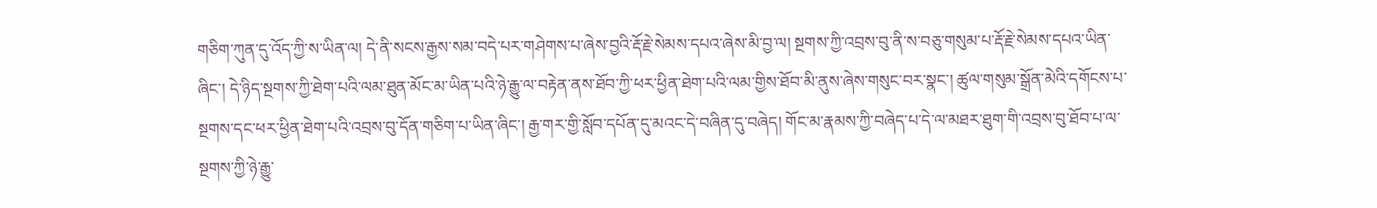གཅིག་ཀུན་དུ་འོད་ཀྱི་ས་ཡིན་ལ། དེ་ནི་སངས་རྒྱས་སམ་བདེ་པར་གཤེགས་པ་ཞེས་བྱའི་རྡོ་རྗེ་སེམས་དཔའ་ཞེས་མི་བྱ་ལ། སྔགས་ཀྱི་འབྲས་བུ་ནི་ས་བཅུ་གསུམ་པ་རྡོ་རྗེ་སེམས་དཔའ་ཡིན་ཞིང་། དེ་ཉིད་སྔགས་ཀྱི་ཐེག་པའི་ལམ་ཐུན་མོང་མ་ཡིན་པའི་ཉེ་རྒྱུ་ལ་བརྟེན་ནས་ཐོབ་ཀྱི་ཕར་ཕྱིན་ཐེག་པའི་ལམ་གྱིས་ཐོབ་མི་ནུས་ཞེས་གསུང་བར་སྣང་། ཚུལ་གསུམ་སྒྲོན་མེའི་དགོངས་པ་སྔགས་དང་ཕར་ཕྱིན་ཐེག་པའི་འབྲས་བུ་དོན་གཅིག་པ་ཡིན་ཞིང་། རྒྱ་གར་གྱི་སློབ་དཔོན་དུ་མའང་དེ་བཞིན་དུ་བཞེད། གོང་མ་རྣམས་ཀྱི་བཞེད་པ་དེ་ལ་མཐར་ཐུག་གི་འབྲས་བུ་ཐོབ་པ་ལ་སྔགས་ཀྱི་ཉེ་རྒྱུ་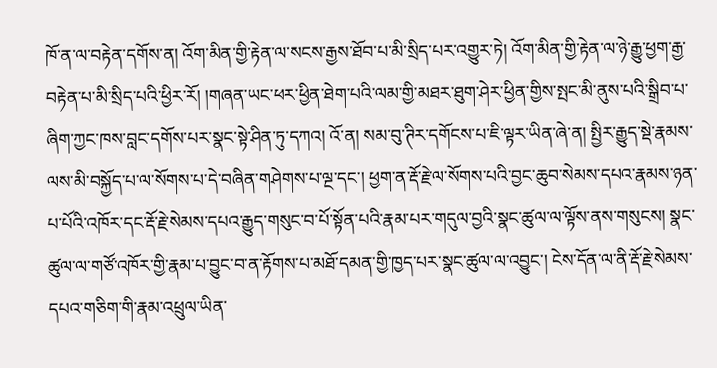ཁོ་ན་ལ་བརྟེན་དགོས་ན། འོག་མིན་གྱི་རྟེན་ལ་སངས་རྒྱས་ཐོབ་པ་མི་སྲིད་པར་འགྱུར་ཏེ། འོག་མིན་གྱི་རྟེན་ལ་ཉེ་རྒྱུ་ཕྱག་རྒྱ་བརྟེན་པ་མི་སྲིད་པའི་ཕྱིར་རོ། །གཞན་ཡང་ཕར་ཕྱིན་ཐེག་པའི་ལམ་གྱི་མཐར་ཐུག་ཤེར་ཕྱིན་གྱིས་སྤང་མི་ནུས་པའི་སྒྲིབ་པ་ཞིག་ཀྱང་ཁས་བླང་དགོས་པར་སྣང་སྟེ་ཤིན་ཏུ་དཀའ། འོ་ན། སམ་བུ་ཊིར་དགོངས་པ་ཇི་ལྟར་ཡིན་ཞེ་ན། སྤྱིར་རྒྱུད་སྡེ་རྣམས་ལས་མི་བསྐྱོད་པ་ལ་སོགས་པ་དེ་བཞིན་གཤེགས་པ་ལྔ་དང་། ཕྱག་ན་རྡོ་རྗེ་ལ་སོགས་པའི་བྱང་ཆུབ་སེམས་དཔའ་རྣམས་ཉན་པ་པོའི་འཁོར་དང་རྡོ་རྗེ་སེམས་དཔའ་རྒྱུད་གསུང་བ་པོ་སྟོན་པའི་རྣམ་པར་གདུལ་བྱའི་སྣང་ཚུལ་ལ་ལྟོས་ནས་གསུངས། སྣང་ཚུལ་ལ་གཙོ་འཁོར་གྱི་རྣམ་པ་བྱུང་བ་ན་རྟོགས་པ་མཐོ་དམན་གྱི་ཁྱད་པར་སྣང་ཚུལ་ལ་འབྱུང་། ངེས་དོན་ལ་ནི་རྡོ་རྗེ་སེམས་དཔའ་གཅིག་གི་རྣམ་འཕྲུལ་ཡིན་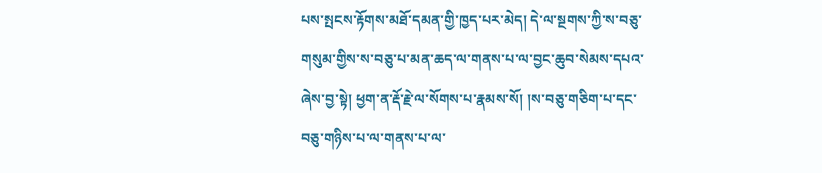པས་སྤངས་རྟོགས་མཐོ་དམན་གྱི་ཁྱད་པར་མེད། དེ་ལ་སྔགས་ཀྱི་ས་བཅུ་གསུམ་གྱིས་ས་བཅུ་པ་མན་ཆད་ལ་གནས་པ་ལ་བྱང་ཆུབ་སེམས་དཔའ་ཞེས་བྱ་སྟེ། ཕྱག་ན་རྡོ་རྗེ་ལ་སོགས་པ་རྣམས་སོ། །ས་བཅུ་གཅིག་པ་དང་བཅུ་གཉིས་པ་ལ་གནས་པ་ལ་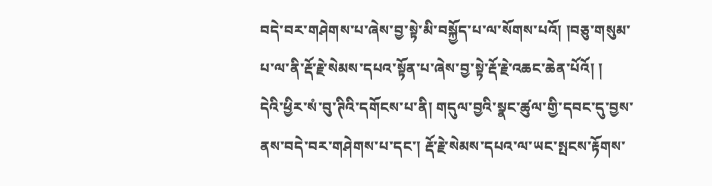བདེ་བར་གཤེགས་པ་ཞེས་བྱ་སྟེ་མི་བསྐྱོད་པ་ལ་སོགས་པའོ། །བཅུ་གསུམ་པ་ལ་ནི་རྡོ་རྗེ་སེམས་དཔའ་སྟོན་པ་ཞེས་བྱ་སྟེ་རྡོ་རྗེ་འཆང་ཆེན་པོའོ། །
དེའི་ཕྱིར་སཾ་བུ་ཊིའི་དགོངས་པ་ནི། གདུལ་བྱའི་སྣང་ཚུལ་གྱི་དབང་དུ་བྱས་ནས་བདེ་བར་གཤེགས་པ་དང་། རྡོ་རྗེ་སེམས་དཔའ་ལ་ཡང་སྤངས་རྟོགས་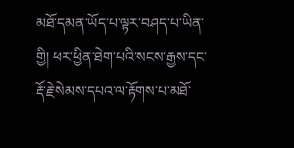མཐོ་དམན་ཡོད་པ་ལྟར་བཤད་པ་ཡིན་གྱི། ཕར་ཕྱིན་ཐེག་པའི་སངས་རྒྱས་དང་རྡོ་རྗེ་སེམས་དཔའ་ལ་རྟོགས་པ་མཐོ་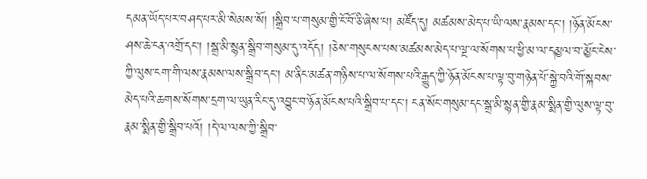དམན་ཡོད་པར་བཤད་པར་མི་སེམས་སོ། །སྒྲིབ་པ་གསུམ་གྱི་ངོ་བོ་ཅི་ཞེས་པ། མཛོད་དུ། མཚམས་མེད་པ་ཡི་ལས་རྣམས་དང་། །ཉོན་མོངས་ཤས་ཆེ་ངན་འགྲོ་དང་། །སྒྲ་མི་སྙན་སྒྲིབ་གསུམ་དུ་འདོད། །ཅེས་གསུངས་པས་མཚམས་མེད་པ་ལྔ་ལ་སོགས་པ་ཕྱི་མ་ལ་དམྱལ་བ་མྱོང་ངེས་ཀྱི་ལུས་ངག་གི་ལས་རྣམས་ལས་སྒྲིབ་དང་། མ་ནིང་མཚན་གཉིས་པ་ལ་སོགས་པའི་རྒྱུད་ཀྱི་ཉོན་མོངས་པ་ལྟ་བུ་གཉེན་པོ་སྐྱེ་བའི་གོ་སྐབས་མེད་པའི་ཆགས་སོགས་དྲག་ལ་ཡུན་རིང་དུ་འབྱུང་བ་ཉོན་མོངས་པའི་སྒྲིབ་པ་དང་། ངན་སོང་གསུམ་དང་སྒྲ་མི་སྙན་གྱི་རྣམ་སྨིན་གྱི་ལུས་ལྟ་བུ་རྣམ་སྨིན་གྱི་སྒྲིབ་པའོ། །དེ་ལ་ལས་ཀྱི་སྒྲིབ་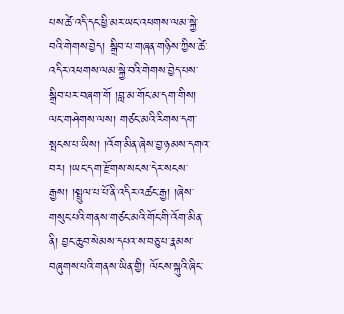པས་ཚེ་འདི་དང་ཕྱི་མར་ཡང་འཕགས་ལམ་སྐྱེ་བའི་གེགས་བྱེད། སྒྲིབ་པ་གཞན་གཉིས་ཀྱིས་ཚེ་འདིར་འཕགས་ལམ་སྐྱེ་བའི་གེགས་བྱེད་པས་སྒྲིབ་པར་བཞག་གོ །བླ་མ་གོང་མ་དག་གིས། ལང་གཤེགས་ལས། གཙང་མའི་རིགས་དག་སྤངས་པ་ཡིས། །འོག་མིན་ཞེས་བྱ་ཉམས་དགའ་བར། །ཡང་དག་རྫོགས་སངས་དེར་སངས་རྒྱས། །སྤྲུལ་པ་པོ་ནི་འདིར་འཚང་རྒྱ། །ཞེས་གསུང་པའི་གནས་གཙང་མའི་གོང་གི་འོག་མིན་ནི། བྱང་ཆུབ་སེམས་དཔའ་ས་བཅུ་པ་རྣམས་བཞུགས་པའི་གནས་ཡིན་གྱི། ལོངས་སྐུའི་ཞིང་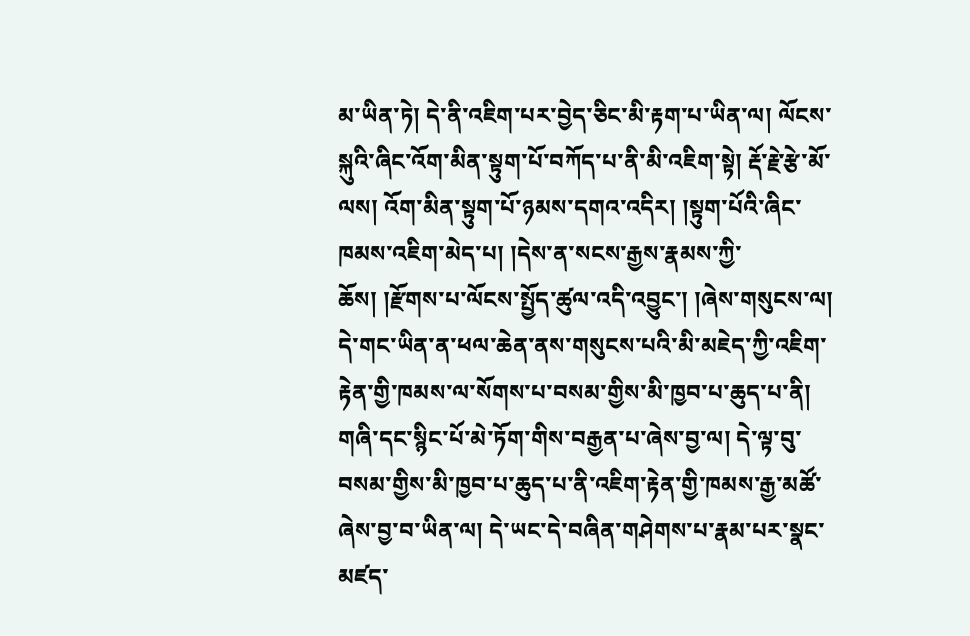མ་ཡིན་ཏེ། དེ་ནི་འཇིག་པར་བྱེད་ཅིང་མི་རྟག་པ་ཡིན་ལ། ལོངས་སྐུའི་ཞིང་འོག་མིན་སྟུག་པོ་བཀོད་པ་ནི་མི་འཇིག་སྟེ། རྡོ་རྗེ་རྩེ་མོ་ལས། འོག་མིན་སྟུག་པོ་ཉམས་དགའ་འདིར། །སྟུག་པོའི་ཞིང་ཁམས་འཇིག་མེད་པ། །དེས་ན་སངས་རྒྱས་རྣམས་ཀྱི་ཆོས། །རྫོགས་པ་ལོངས་སྤྱོད་ཚུལ་འདི་འབྱུང་། །ཞེས་གསུངས་ལ།
དེ་གང་ཡིན་ན་ཕལ་ཆེན་ནས་གསུངས་པའི་མི་མཇེད་ཀྱི་འཇིག་རྟེན་གྱི་ཁམས་ལ་སོགས་པ་བསམ་གྱིས་མི་ཁྱབ་པ་ཆུད་པ་ནི། གཞི་དང་སྙིང་པོ་མེ་ཏོག་གིས་བརྒྱན་པ་ཞེས་བྱ་ལ། དེ་ལྟ་བུ་བསམ་གྱིས་མི་ཁྱབ་པ་ཆུད་པ་ནི་འཇིག་རྟེན་གྱི་ཁམས་རྒྱ་མཚོ་ཞེས་བྱ་བ་ཡིན་ལ། དེ་ཡང་དེ་བཞིན་གཤེགས་པ་རྣམ་པར་སྣང་མཛད་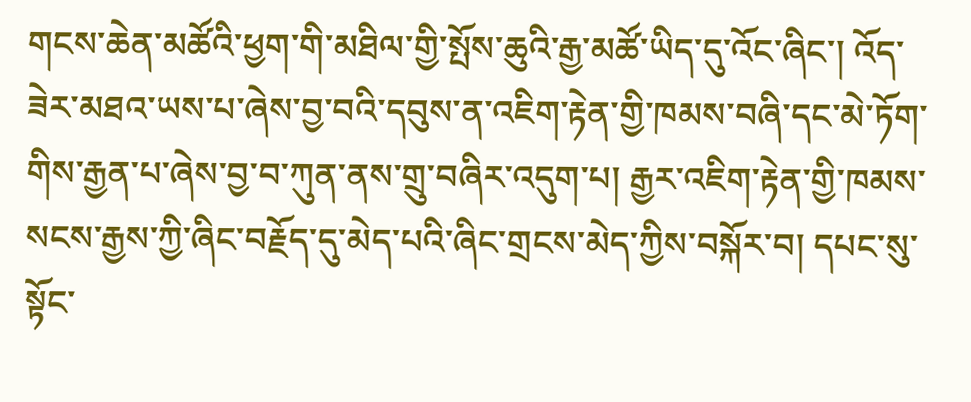གངས་ཆེན་མཚོའི་ཕྱག་གི་མཐིལ་གྱི་སྤོས་ཆུའི་རྒྱ་མཚོ་ཡིད་དུ་འོང་ཞིང་། འོད་ཟེར་མཐའ་ཡས་པ་ཞེས་བྱ་བའི་དབུས་ན་འཇིག་རྟེན་གྱི་ཁམས་བཞི་དང་མེ་ཏོག་གིས་རྒྱན་པ་ཞེས་བྱ་བ་ཀུན་ནས་གྲུ་བཞིར་འདུག་པ། རྒྱར་འཇིག་རྟེན་གྱི་ཁམས་སངས་རྒྱས་ཀྱི་ཞིང་བརྗོད་དུ་མེད་པའི་ཞིང་གྲངས་མེད་ཀྱིས་བསྐོར་བ། དཔང་སུ་སྟོང་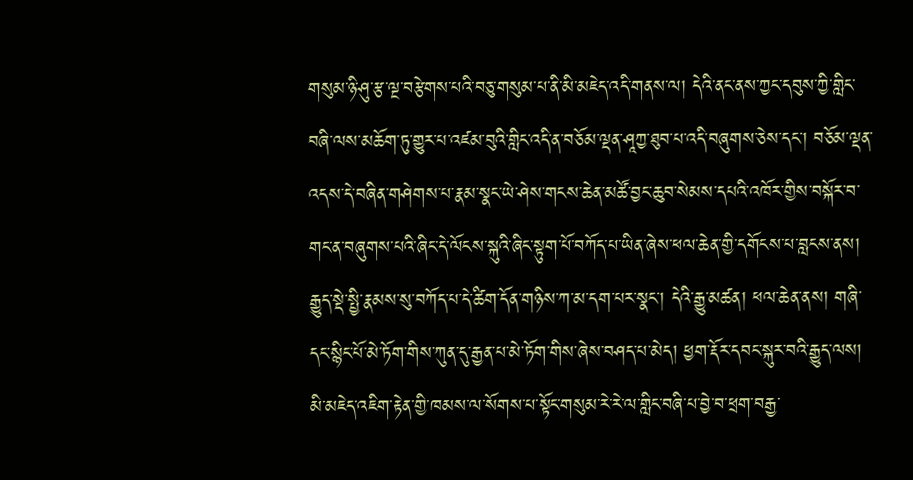གསུམ་ཉི་ཤུ་རྩ་ལྔ་བརྩེགས་པའི་བཅུ་གསུམ་པ་ནི་མི་མཇེད་འདི་གནས་ལ། དེའི་ནང་ནས་ཀྱང་དབུས་ཀྱི་གླིང་བཞི་ལས་མཆོག་ཏུ་གྱུར་པ་འཛམ་བུའི་གླིང་འདི་ན་བཅོམ་ལྡན་ཤཱཀྱ་ཐུབ་པ་འདི་བཞུགས་ཅེས་དང་། བཅོམ་ལྡན་འདས་དེ་བཞིན་གཤེགས་པ་རྣམ་སྣང་ཡེ་ཤེས་གངས་ཆེན་མཚོ་བྱང་ཆུབ་སེམས་དཔའི་འཁོར་གྱིས་བསྐོར་བ་གང་ན་བཞུགས་པའི་ཞིང་དེ་ལོངས་སྐུའི་ཞིང་སྟུག་པོ་བཀོད་པ་ཡིན་ཞེས་ཕལ་ཆེན་གྱི་དགོངས་པ་བླངས་ནས། རྒྱུད་སྡེ་སྤྱི་རྣམས་སུ་བཀོད་པ་དེ་ཚིག་དོན་གཉིས་ཀ་མ་དག་པར་སྣང་། དེའི་རྒྱུ་མཚན། ཕལ་ཆེན་ནས། གཞི་དང་སྙིང་པོ་མེ་ཏོག་གིས་ཀུན་དུ་རྒྱན་པ་མེ་ཏོག་གིས་ཞེས་བཤད་པ་མེད། ཕྱག་རྡོར་དབང་སྐུར་བའི་རྒྱུད་ལས། མི་མཇེད་འཇིག་རྟེན་གྱི་ཁམས་ལ་སོགས་པ་སྟོང་གསུམ་རེ་རེ་ལ་གླིང་བཞི་པ་བྱེ་བ་ཕྲག་བརྒྱ་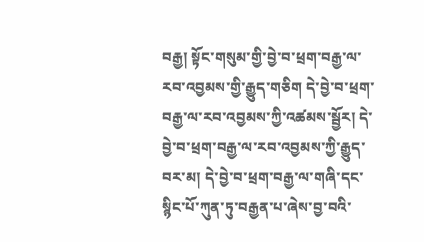བརྒྱ། སྟོང་གསུམ་གྱི་བྱེ་བ་ཕྲག་བརྒྱ་ལ་རབ་འབྱམས་གྱི་རྒྱུད་གཅིག དེ་བྱེ་བ་ཕྲག་བརྒྱ་ལ་རབ་འབྱམས་ཀྱི་འཚམས་སྦྱོར། དེ་བྱེ་བ་ཕྲག་བརྒྱ་ལ་རབ་འབྱམས་ཀྱི་རྒྱུད་བར་མ། དེ་བྱེ་བ་ཕྲག་བརྒྱ་ལ་གཞི་དང་སྙིང་པོ་ཀུན་ཏུ་བརྒྱན་པ་ཞེས་བྱ་བའི་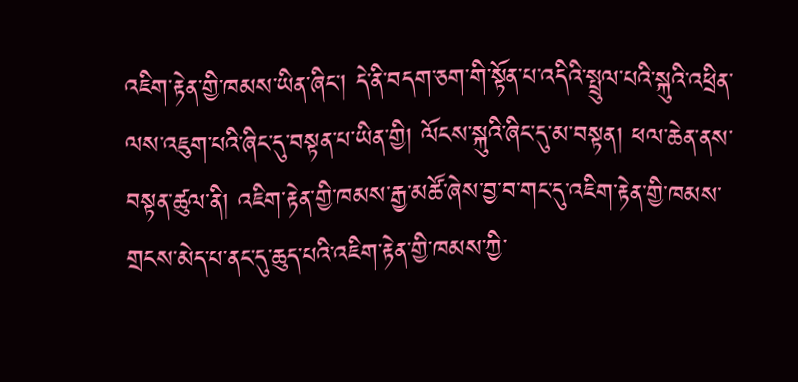འཇིག་རྟེན་གྱི་ཁམས་ཡིན་ཞིང་། དེ་ནི་བདག་ཅག་གི་སྟོན་པ་འདིའི་སྤྲུལ་པའི་སྐུའི་འཕྲིན་ལས་འཇུག་པའི་ཞིང་དུ་བསྟན་པ་ཡིན་གྱི། ལོངས་སྐུའི་ཞིང་དུ་མ་བསྟན། ཕལ་ཆེན་ནས་བསྟན་ཚུལ་ནི། འཇིག་རྟེན་གྱི་ཁམས་རྒྱ་མཚོ་ཞེས་བྱ་བ་གང་དུ་འཇིག་རྟེན་གྱི་ཁམས་གྲངས་མེད་པ་ནང་དུ་ཆུད་པའི་འཇིག་རྟེན་གྱི་ཁམས་ཀྱི་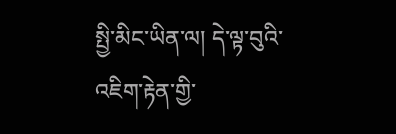སྤྱི་མིང་ཡིན་ལ། དེ་ལྟ་བུའི་འཇིག་རྟེན་གྱི་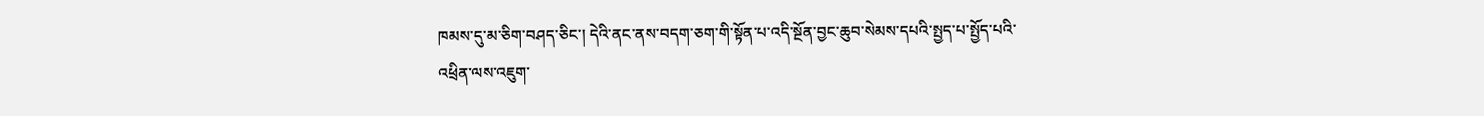ཁམས་དུ་མ་ཅིག་བཤད་ཅིང་། དེའི་ནང་ནས་བདག་ཅག་གི་སྟོན་པ་འདི་སྔོན་བྱང་ཆུབ་སེམས་དཔའི་སྤྱད་པ་སྤྱོད་པའི་འཕྲིན་ལས་འཇུག་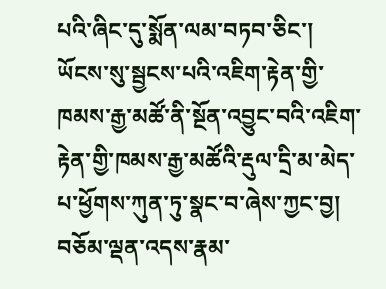པའི་ཞིང་དུ་སྨོན་ལམ་བཏབ་ཅིང་། ཡོངས་སུ་སྦྱངས་པའི་འཇིག་རྟེན་གྱི་ཁམས་རྒྱ་མཚོ་ནི་སྔོན་འབྱུང་བའི་འཇིག་རྟེན་གྱི་ཁམས་རྒྱ་མཚོའི་རྡུལ་དྲི་མ་མེད་པ་ཕྱོགས་ཀུན་ཏུ་སྣང་བ་ཞེས་ཀྱང་བྱ། བཅོམ་ལྡན་འདས་རྣམ་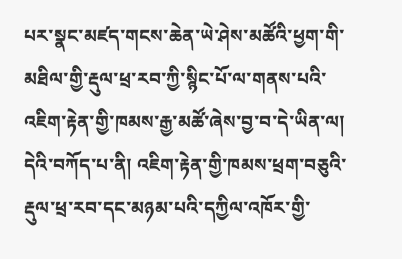པར་སྣང་མཛད་གངས་ཆེན་ཡེ་ཤེས་མཚོའི་ཕྱག་གི་མཐིལ་གྱི་རྡུལ་ཕྲ་རབ་ཀྱི་སྙིང་པོ་ལ་གནས་པའི་འཇིག་རྟེན་གྱི་ཁམས་རྒྱ་མཚོ་ཞེས་བྱ་བ་དེ་ཡིན་ལ། དེའི་བཀོད་པ་ནི། འཇིག་རྟེན་གྱི་ཁམས་ཕྲག་བཅུའི་རྡུལ་ཕྲ་རབ་དང་མཉམ་པའི་དཀྱིལ་འཁོར་གྱི་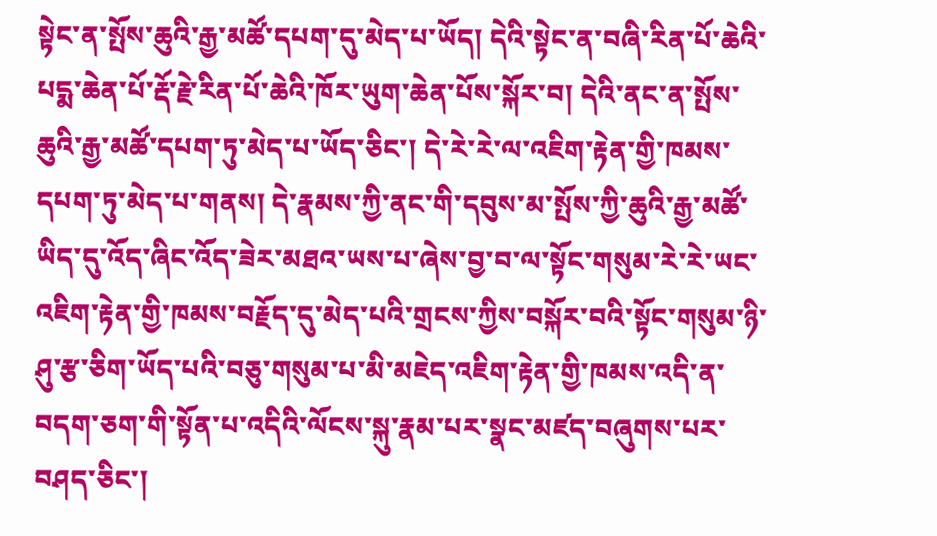སྟེང་ན་སྤོས་ཆུའི་རྒྱ་མཚོ་དཔག་དུ་མེད་པ་ཡོད། དེའི་སྟེང་ན་བཞི་རིན་པོ་ཆེའི་པདྨ་ཆེན་པོ་རྡོ་རྗེ་རིན་པོ་ཆེའི་ཁོར་ཡུག་ཆེན་པོས་སྐོར་བ། དེའི་ནང་ན་སྤོས་ཆུའི་རྒྱ་མཚོ་དཔག་ཏུ་མེད་པ་ཡོད་ཅིང་། དེ་རེ་རེ་ལ་འཇིག་རྟེན་གྱི་ཁམས་དཔག་ཏུ་མེད་པ་གནས། དེ་རྣམས་ཀྱི་ནང་གི་དབུས་མ་སྤོས་ཀྱི་ཆུའི་རྒྱ་མཚོ་ཡིད་དུ་འོད་ཞིང་འོད་ཟེར་མཐའ་ཡས་པ་ཞེས་བྱ་བ་ལ་སྟོང་གསུམ་རེ་རེ་ཡང་འཇིག་རྟེན་གྱི་ཁམས་བརྗོད་དུ་མེད་པའི་གྲངས་ཀྱིས་བསྐོར་བའི་སྟོང་གསུམ་ཉི་ཤུ་རྩ་ཅིག་ཡོད་པའི་བཅུ་གསུམ་པ་མི་མཇེད་འཇིག་རྟེན་གྱི་ཁམས་འདི་ན་བདག་ཅག་གི་སྟོན་པ་འདིའི་ལོངས་སྐུ་རྣམ་པར་སྣང་མཛད་བཞུགས་པར་བཤད་ཅིང་།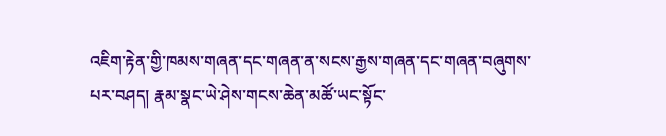འཇིག་རྟེན་གྱི་ཁམས་གཞན་དང་གཞན་ན་སངས་རྒྱས་གཞན་དང་གཞན་བཞུགས་པར་བཤད། རྣམ་སྣང་ཡེ་ཤེས་གངས་ཆེན་མཚོ་ཡང་སྟོང་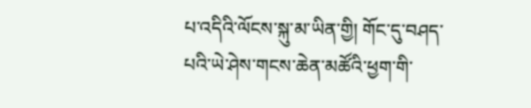པ་འདིའི་ལོངས་སྐུ་མ་ཡིན་གྱི། གོང་དུ་བཤད་པའི་ཡེ་ཤེས་གངས་ཆེན་མཚོའི་ཕྱག་གི་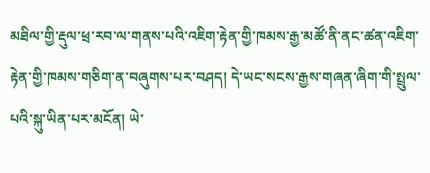མཐིལ་གྱི་རྡུལ་ཕྲ་རབ་ལ་གནས་པའི་འཇིག་རྟེན་གྱི་ཁམས་རྒྱ་མཚོ་ནི་ནང་ཚན་འཇིག་རྟེན་གྱི་ཁམས་གཅིག་ན་བཞུགས་པར་བཤད། དེ་ཡང་སངས་རྒྱས་གཞན་ཞིག་གི་སྤྲུལ་པའི་སྐུ་ཡིན་པར་མངོན། ཡེ་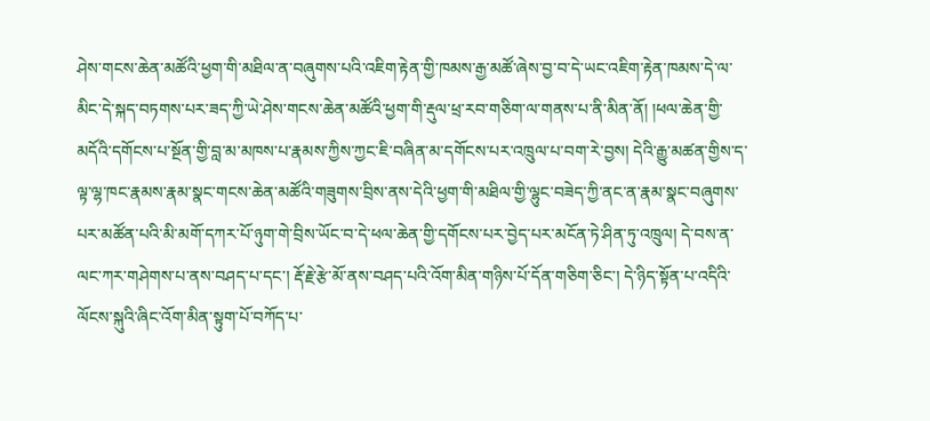ཤེས་གངས་ཆེན་མཚོའི་ཕྱག་གི་མཐིལ་ན་བཞུགས་པའི་འཇིག་རྟེན་གྱི་ཁམས་རྒྱ་མཚོ་ཞེས་བྱ་བ་དེ་ཡང་འཇིག་རྟེན་ཁམས་དེ་ལ་མིང་དེ་སྐད་བཏགས་པར་ཟད་ཀྱི་ཡེ་ཤེས་གངས་ཆེན་མཚོའི་ཕྱག་གི་རྡུལ་ཕྲ་རབ་གཅིག་ལ་གནས་པ་ནི་མིན་ནོ། །ཕལ་ཆེན་གྱི་མདོའི་དགོངས་པ་སྔོན་གྱི་བླ་མ་མཁས་པ་རྣམས་ཀྱིས་ཀྱང་ཇི་བཞིན་མ་དགོངས་པར་འཁྲུལ་པ་བག་རེ་བྱས། དེའི་རྒྱུ་མཚན་གྱིས་ད་ལྟ་ལྷ་ཁང་རྣམས་རྣམ་སྣང་གངས་ཆེན་མཚོའི་གཟུགས་བྲིས་ནས་དེའི་ཕྱག་གི་མཐིལ་གྱི་ལྷུང་བཟེད་ཀྱི་ནང་ན་རྣམ་སྣང་བཞུགས་པར་མཚོན་པའི་མི་མགོ་དཀར་པོ་ཉུག་གེ་བྲིས་ཡོང་བ་དེ་ཕལ་ཆེན་གྱི་དགོངས་པར་བྱེད་པར་མངོན་ཏེ་ཤིན་ཏུ་འཁྲུལ། དེ་བས་ན་ལང་ཀར་གཤེགས་པ་ནས་བཤད་པ་དང་། རྡོ་རྗེ་རྩེ་མོ་ནས་བཤད་པའི་འོག་མིན་གཉིས་པོ་དོན་གཅིག་ཅིང་། དེ་ཉིད་སྟོན་པ་འདིའི་ལོངས་སྐུའི་ཞིང་འོག་མིན་སྟུག་པོ་བཀོད་པ་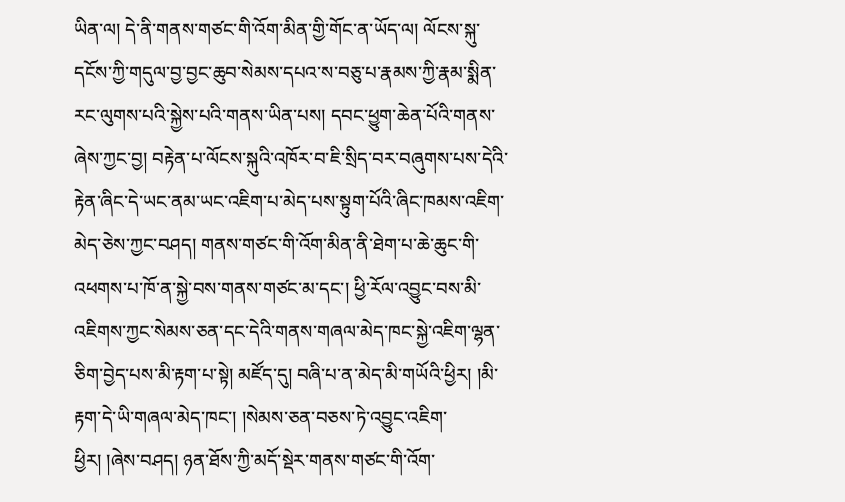ཡིན་ལ། དེ་ནི་གནས་གཙང་གི་འོག་མིན་གྱི་གོང་ན་ཡོད་ལ། ལོངས་སྐུ་དངོས་ཀྱི་གདུལ་བྱ་བྱང་ཆུབ་སེམས་དཔའ་ས་བཅུ་པ་རྣམས་ཀྱི་རྣམ་སྨིན་རང་ལུགས་པའི་སྐྱེས་པའི་གནས་ཡིན་པས། དབང་ཕྱུག་ཆེན་པོའི་གནས་ཞེས་ཀྱང་བྱ། བརྟེན་པ་ལོངས་སྐུའི་འཁོར་བ་ཇི་སྲིད་བར་བཞུགས་པས་དེའི་རྟེན་ཞིང་དེ་ཡང་ནམ་ཡང་འཇིག་པ་མེད་པས་སྟུག་པོའི་ཞིང་ཁམས་འཇིག་མེད་ཅེས་ཀྱང་བཤད། གནས་གཙང་གི་འོག་མིན་ནི་ཐེག་པ་ཆེ་ཆུང་གི་འཕགས་པ་ཁོ་ན་སྐྱེ་བས་གནས་གཙང་མ་དང་། ཕྱི་རོལ་འབྱུང་བས་མི་འཇིགས་ཀྱང་སེམས་ཅན་དང་དེའི་གནས་གཞལ་མེད་ཁང་སྐྱེ་འཇིག་ལྷན་ཅིག་བྱེད་པས་མི་རྟག་པ་སྟེ། མཛོད་དུ། བཞི་པ་ན་མེད་མི་གཡོའི་ཕྱིར། །མི་རྟག་དེ་ཡི་གཞལ་མེད་ཁང་། །སེམས་ཅན་བཅས་ཏེ་འབྱུང་འཇིག་ཕྱིར། །ཞེས་བཤད། ཉན་ཐོས་ཀྱི་མདོ་སྡེར་གནས་གཙང་གི་འོག་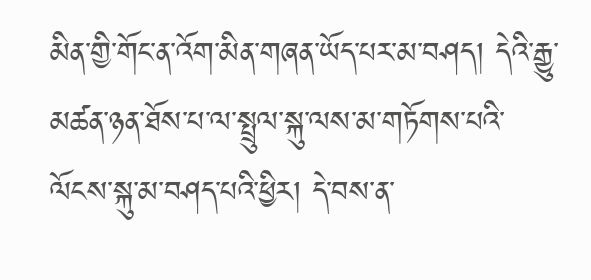མིན་གྱི་གོང་ན་འོག་མིན་གཞན་ཡོད་པར་མ་བཤད། དེའི་རྒྱུ་མཚན་ཉན་ཐོས་པ་ལ་སྤྲུལ་སྐུ་ལས་མ་གཏོགས་པའི་ལོངས་སྐུ་མ་བཤད་པའི་ཕྱིར། དེ་བས་ན་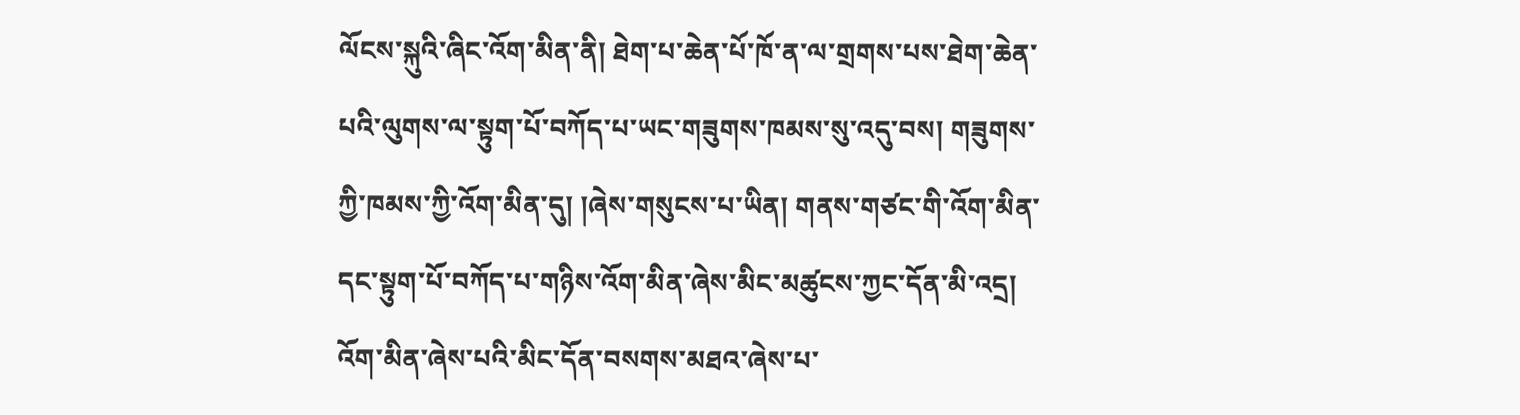ལོངས་སྐུའི་ཞིང་འོག་མིན་ནི། ཐེག་པ་ཆེན་པོ་ཁོ་ན་ལ་གྲགས་པས་ཐེག་ཆེན་པའི་ལུགས་ལ་སྟུག་པོ་བཀོད་པ་ཡང་གཟུགས་ཁམས་སུ་འདུ་བས། གཟུགས་ཀྱི་ཁམས་ཀྱི་འོག་མིན་དུ། །ཞེས་གསུངས་པ་ཡིན། གནས་གཙང་གི་འོག་མིན་དང་སྟུག་པོ་བཀོད་པ་གཉིས་འོག་མིན་ཞེས་མིང་མཚུངས་ཀྱང་དོན་མི་འདྲ། འོག་མིན་ཞེས་པའི་མིང་དོན་བསགས་མཐའ་ཞེས་པ་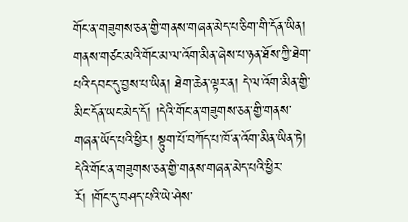གོང་ན་གཟུགས་ཅན་གྱི་གནས་གཞན་མེད་པ་ཅིག་གི་དོན་ཡིན། གནས་གཙང་མའི་གོང་མ་ལ་འོག་མིན་ཞེས་པ་ཉན་ཐོས་ཀྱི་ཐེག་པའི་དབང་དུ་བྱས་པ་ཡིན། ཐེག་ཆེན་ལྟར་ན། དེ་ལ་འོག་མིན་གྱི་མིང་དོན་ཡང་མེད་དོ། །དེའི་གོང་ན་གཟུགས་ཅན་གྱི་གནས་གཞན་ཡོད་པའི་ཕྱིར། སྟུག་པོ་བཀོད་པ་ཁོ་ན་འོག་མིན་ཡིན་ཏེ། དེའི་གོང་ན་གཟུགས་ཅན་གྱི་གནས་གཞན་མེད་པའི་ཕྱིར་རོ། །གོང་དུ་བཤད་པའི་ཡེ་ཤེས་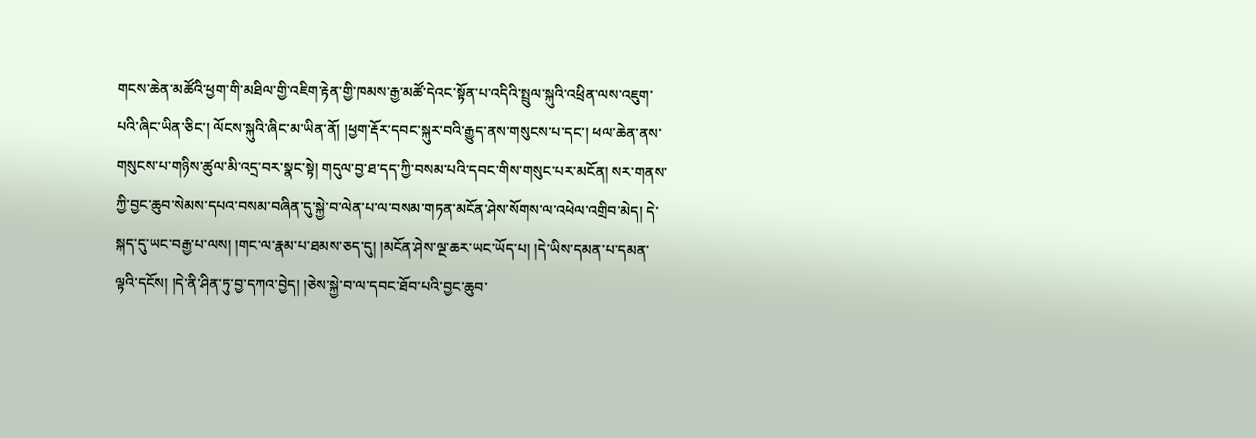གངས་ཆེན་མཚོའི་ཕྱག་གི་མཐིལ་གྱི་འཇིག་རྟེན་གྱི་ཁམས་རྒྱ་མཚོ་དེའང་སྟོན་པ་འདིའི་སྤྲུལ་སྐུའི་འཕྲིན་ལས་འཇུག་པའི་ཞིང་ཡིན་ཅིང་། ལོངས་སྐུའི་ཞིང་མ་ཡིན་ནོ། །ཕྱག་རྡོར་དབང་སྐུར་བའི་རྒྱུད་ནས་གསུངས་པ་དང་། ཕལ་ཆེན་ནས་གསུངས་པ་གཉིས་ཚུལ་མི་འདྲ་བར་སྣང་སྟེ། གདུལ་བྱ་ཐ་དད་ཀྱི་བསམ་པའི་དབང་གིས་གསུང་པར་མངོན། སར་གནས་ཀྱི་བྱང་ཆུབ་སེམས་དཔའ་བསམ་བཞིན་དུ་སྐྱེ་བ་ལེན་པ་ལ་བསམ་གཏན་མངོན་ཤེས་སོགས་ལ་འཕེལ་འགྲིབ་མེད། དེ་སྐད་དུ་ཡང་བརྒྱ་པ་ལས། །གང་ལ་རྣམ་པ་ཐམས་ཅད་དུ། །མངོན་ཤེས་ལྔ་ཆར་ཡང་ཡོད་པ། །དེ་ཡིས་དམན་པ་དམན་ལྟའི་དངོས། །དེ་ནི་ཤིན་ཏུ་བྱ་དཀའ་བྱེད། །ཅེས་སྐྱེ་བ་ལ་དབང་ཐོབ་པའི་བྱང་ཆུབ་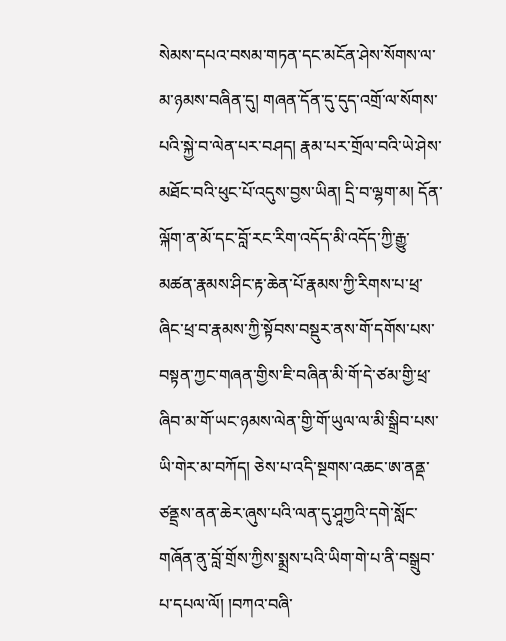སེམས་དཔའ་བསམ་གཏན་དང་མངོན་ཤེས་སོགས་ལ་མ་ཉམས་བཞིན་དུ། གཞན་དོན་དུ་དུད་འགྲོ་ལ་སོགས་པའི་སྐྱེ་བ་ལེན་པར་བཤད། རྣམ་པར་གྲོལ་བའི་ཡེ་ཤེས་མཐོང་བའི་ཕུང་པོ་འདུས་བྱས་ཡིན། དྲི་བ་ལྷག་མ། དོན་ལྐོག་ན་མོ་དང་བློ་རང་རིག་འདོད་མི་འདོད་ཀྱི་རྒྱུ་མཚན་རྣམས་ཤིང་རྟ་ཆེན་པོ་རྣམས་ཀྱི་རིགས་པ་ཕྲ་ཞིང་ཕྲ་བ་རྣམས་ཀྱི་སྟོབས་བསྡུར་ནས་གོ་དགོས་པས་བསྟན་ཀྱང་གཞན་གྱིས་ཇི་བཞིན་མི་གོ་དེ་ཙམ་གྱི་ཕྲ་ཞིབ་མ་གོ་ཡང་ཉམས་ལེན་གྱི་གོ་ཡུལ་ལ་མི་སྒྲིབ་པས་ཡི་གེར་མ་བཀོད། ཅེས་པ་འདི་སྔགས་འཆང་ཨ་ནནྡ་ཙནྡྲས་ནན་ཆེར་ཞུས་པའི་ལན་དུ་ཤཱཀྱའི་དགེ་སློང་གཞོན་ནུ་བློ་གྲོས་ཀྱིས་སྨྲས་པའི་ཡིག་གེ་པ་ནི་བསྒྲུབ་པ་དཔལ་ལོ། །བཀའ་བཞི་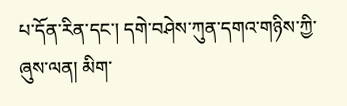པ་དོན་རིན་དང་། དགེ་བཤེས་ཀུན་དགའ་གཉིས་ཀྱི་ཞུས་ལན། མིག་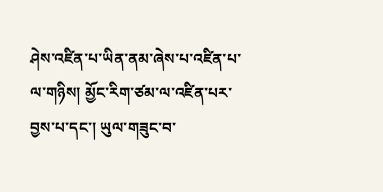ཤེས་འཛིན་པ་ཡིན་ནམ་ཞེས་པ་འཛིན་པ་ལ་གཉིས། མྱོང་རིག་ཙམ་ལ་འཛིན་པར་བྱས་པ་དང་། ཡུལ་གཟུང་བ་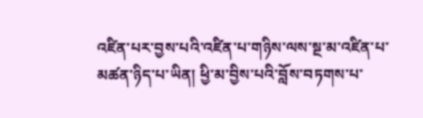འཛིན་པར་བྱས་པའི་འཛིན་པ་གཉིས་ལས་སྔ་མ་འཛིན་པ་མཚན་ཉིད་པ་ཡིན། ཕྱི་མ་བྱིས་པའི་བློས་བཏགས་པ་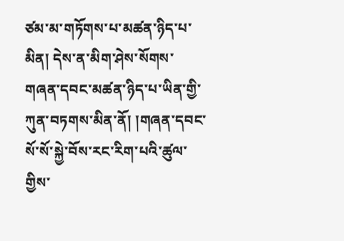ཙམ་མ་གཏོགས་པ་མཚན་ཉིད་པ་མིན། དེས་ན་མིག་ཤེས་སོགས་གཞན་དབང་མཚན་ཉིད་པ་ཡིན་གྱི་ཀུན་བཏགས་མིན་ནོ། །གཞན་དབང་སོ་སོ་སྐྱེ་བོས་རང་རིག་པའི་ཚུལ་གྱིས་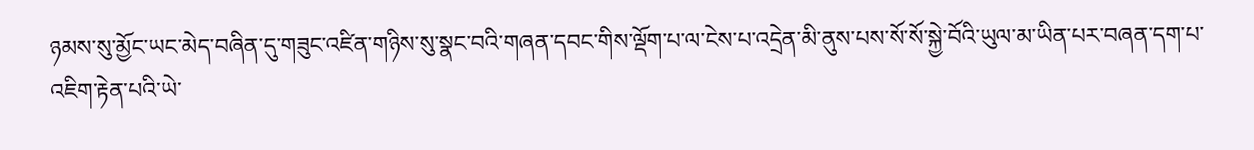ཉམས་སུ་མྱོང་ཡང་མེད་བཞིན་དུ་གཟུང་འཛིན་གཉིས་སུ་སྣང་བའི་གཞན་དབང་གིས་ལྡོག་པ་ལ་ངེས་པ་འདྲེན་མི་ནུས་པས་སོ་སོ་སྐྱེ་བོའི་ཡུལ་མ་ཡིན་པར་བཞན་དག་པ་འཇིག་རྟེན་པའི་ཡེ་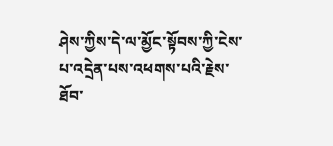ཤེས་ཀྱིས་དེ་ལ་མྱོང་སྟོབས་ཀྱི་ངེས་པ་འདྲེན་པས་འཕགས་པའི་རྗེས་ཐོབ་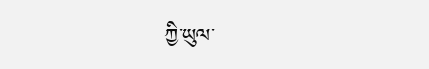ཀྱི་ཡུལ་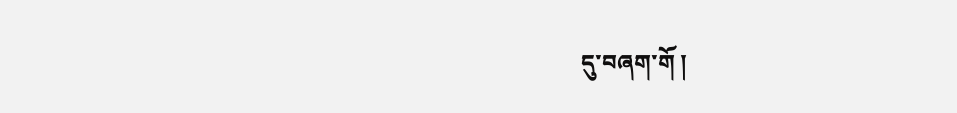དུ་བཞག་གོ །